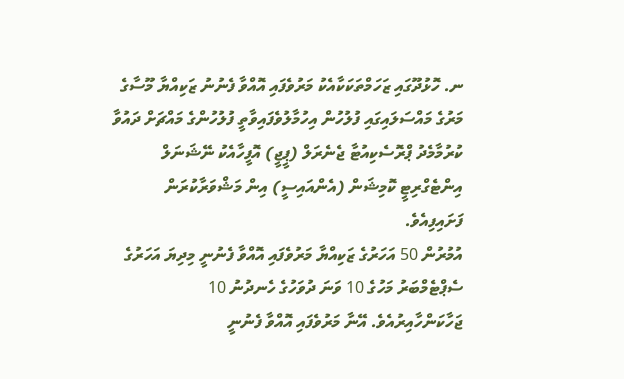ނ. ހޮޅުދޫގައި ޒަހަމްތަކަކާއެކު މަރުވެފައި އޮއްވާ ފެނުނު ޒަކިއްޔާ މޫސާގެ މަރުގެ މައްސަލައިގައި ފުލުހުން އިހުމާލުވެފައިވާތީ ފުލުހުންގެ މައްޗަށް ދައުވާ ކުރުމާމެދު ޕްރޮސެކިއުޓާ ޖެނެރަލް (ޕީޖީ) އޮފީހާއެކު ނޭޝަނަލް އިންޓެގްރިޓީ ކޮމިޝަން (އެންއައިސީ) އިން މަޝްވަރާކުރަން ފަށައިފިއެވެ.
އުމުރުން 50 އަހަރުގެ ޒަކިއްޔާ މަރުވެފައި އޮއްވާ ފެނުނީ މިދިޔަ އަހަރުގެ ސެޕްޓެމްބަރު މަހުގެ 10 ވަނަ ދުވަހުގެ ހެނދުނު 10 ޖަހާކަންހާއިރުއެވެ. އޭނާ މަރުވެފައި އޮއްވާ ފެނުނީ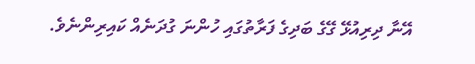އޭނާ ދިރިއުޅޭ ގޭގެ ބަދިގެ ފަރާތުގައި ހުންނަ ގުދަނެއް ކައިރިންނެވެ.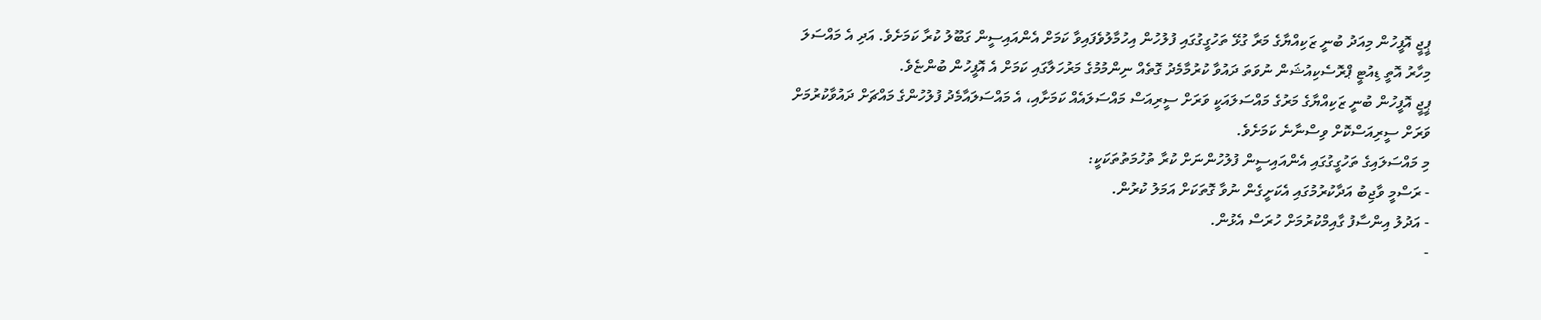ޕީޖީ އޮފީހުން މިއަދު ބުނީ ޒަކިއްޔާގެ މަރާ ގުޅޭ ތަހުގީގުގައި ފުލުހުން އިހުމާލުވެފައިވާ ކަމަށް އެންއައިސީން ގަބޫލު ކުރާ ކަމަށެވެ. އަދި އެ މައްސަލަ މިހާރު އޮތީ ޑިއުޓީ ޕްރޮސެކިއުޝަން ނުވަތަ ދައުވާ ކުރުމާމެދު ގޮތެއް ނިންމުމުގެ މަރުހަލާގައި ކަމަށް އެ އޮފީހުން ބުންޏެވެ.
ޕީޖީ އޮފީހުން ބުނީ ޒަކިއްޔާގެ މަރުގެ މައްސަލައަކީ ވަރަށް ސީރިއަސް މައްސަލައެއް ކަމަށާއި، އެ މައްސަލައާމެދު ފުލުހުންގެ މައްޗަށް ދައުވާކުރުމަށް ވަރަށް ސީރިއަސްކޮށް ވިސްނާނެ ކަމަށެވެ.
މި މައްސަލައިގެ ތަހުގީގުގައި އެންއައިސީން ފުލުހުންނަށް ކުރާ ތުހުމަތުތަކަކީ:
- ރަސްމީ ވާޖިބު އަދާކުރުމުގައި އެކަށީގެން ނުވާ ގޮތަކަށް އަމަލު ކުރުން.
- އަދުލު އިންސާފު ގާއިމްކުރުމަށް ހުރަސް އެޅުން.
-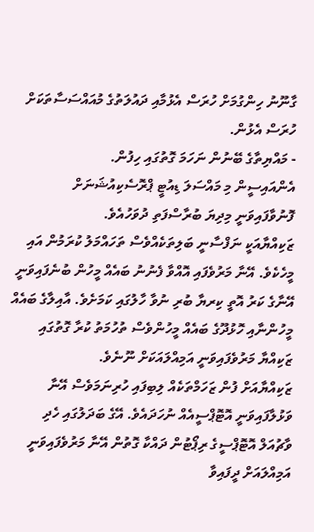ގާނޫނު ހިންގުމަށް ހުރަސް އެޅުމާއި ދައުލަތުގެ މުއައްސަސާތަކަށް ހުރަސް އެޅުން.
- މައްޔިތާގެ ބޭނުން ނަހަމަ ގޮތުގައި ހިފުން.
އެންއައިސީން މި މައްސަލަ ޑިއުޓީ ޕްރޮސެކިއުޝަނަށް ފޮނުވާފައިވަނީ މިދިޔަ ބުރާސްފަތި ދުވަހުއެވެ.
ޒަކިއްޔާއަކީ ނަފްސާނީ ބަލިތަކެއްވެސް ތަހައްމަލު ކުރަމުން އައި މީހެކެވެ. އޭނާ މަރުވެފައި އޮއްވާ ފެނުނު ބައެއް މީހުން ބުނެފައިވަނީ އޭނާގެ ކަރު އޮތީ ކިރޔާ ބުރި ނުވާ ހާލުގައި ކަމަށެވެ. އާއިލާގެ ބައެއް މީހުންނާއި ހޮޅުދޫގެ ބައެއް މީހުންވެސް ތުހުމަތު ކުރާ ގޮތުގައި ޒަކިއްޔާ މަރުވެފައިވަނީ އަމިއްލައަކަށް ނޫނެވެ.
ޒަކިއްޔާއަށް ފުން ޒަހަމްތަކެއް ލިބިފައި ހުރިނަމަވެސް އޭނާ ވަޅުލާފައިވަނީ އޮޓޮޕްސީއެއް ނުހަދައެވެ. އޭގެ ބަދަލުގައި ހެދި ވާޗުއަލް އޮޓޮޕްސީގެ ރިޕޯޓުން ދައްކާ ގޮތުން އޭނާ މަރުވެފައިވަނީ އަމިއްލައަށް ދީފައިވާ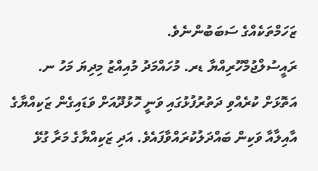ޒަހަމްތަކެއްގެ ސަބަބުންނެވެ.
ރައީސުލްޖުމްހޫރިއްޔާ ޑރ. މުހައްމަދު މުއިއްޒު މިދިޔަ މަހު ނ. އަތޮޅަށް ކުރެއްވި ދަތުރުފުޅުގައި ވަނީ ހޮޅުދޫއަށް ވަޑައިގެން ޒަކިއްޔާގެ އާއިލާއާ ވަކިން ބައްދަލުކުރައްވާފައެވެ. އަދި ޒަކިއްޔާގެ މަރާ ގުޅޭ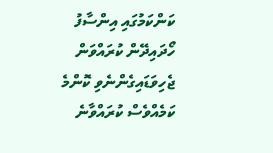ކަންކަމުގައި އިންސާފު ހޯދައިދޭން ކުރައްވަން ޖެހިވަޑައިގެންނެވި ކޮންމެ ކަމެއްވެސް ކުރައްވާނެ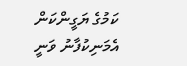ކަމުގެ ޔަގީންކަން އެމަނިކުފާނު ވަނީ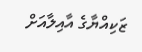ޒަކިއްޔާގެ އާއިލާއަށް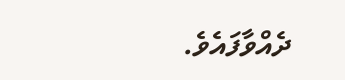ދެއްވާފައެވެ.